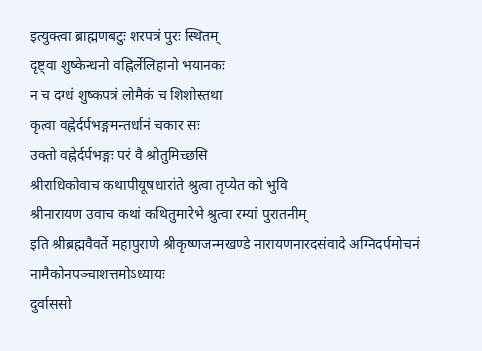इत्युक्त्वा ब्राह्मणबटुः शरपत्रं पुरः स्थितम्
दृष्ट्वा शुष्केन्धनो वह्निर्लेलिहानो भयानकः
न च दग्धं शुष्कपत्रं लोमैकं च शिशोस्तथा
कृत्वा वह्नेर्दर्पभङ्गमन्तर्धानं चकार सः
उक्तो वह्नेर्दर्पभङ्गः परं वै श्रोतुमिच्छसि
श्रीराधिकोवाच कथापीयूषधारांते श्रुत्वा तृप्येत को भुवि
श्रीनारायण उवाच कथां कथितुमारेभे श्रुत्वा रम्यां पुरातनीम्
इति श्रीब्रह्मवैवर्ते महापुराणे श्रीकृष्णजन्मखण्डे नारायणनारदसंवादे अग्निदर्पमोचनं नामैकोनपञ्चाशत्तमोऽध्यायः
दुर्वाससो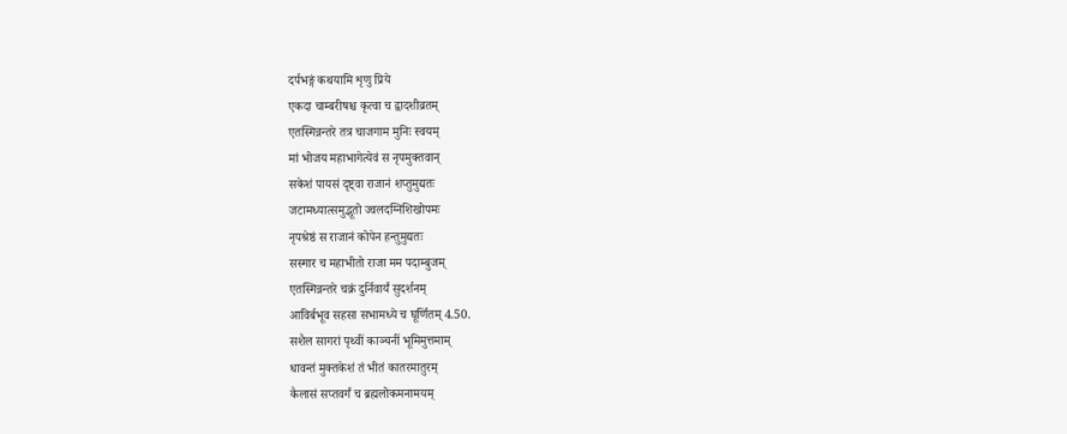दर्पभङ्गं कथयामि शृणु प्रिये
एकदा चाम्बरीषश्च कृत्वा च द्वादशीव्रतम्
एतस्मिन्नन्तरे तत्र चाजगाम मुनिः स्वयम्
मां भोजय महाभागेत्येवं स नृपमुक्तवान्
सकेशं पायसं दृष्ट्वा राजानं शप्तुमुद्यतः
जटामध्यात्समुद्भूतो ज्वलदग्निशिखोपमः
नृपश्रेष्ठं स राजानं कोपेन हन्तुमुद्यतः
सस्मार च महाभीतो राजा मम पदाम्बुजम्
एतस्मिन्नन्तरे चक्रं दुर्निवार्यं सुदर्शनम्
आविर्बभूव सहसा सभामध्ये च घूर्णितम् 4.50.
सशैल सागरां पृथ्वीं काञ्चनीं भूमिमुत्तमाम्
धावन्तं मुक्तकेशं तं भीतं कातरमातुरम्
कैलासं सप्तवर्गं च ब्रह्मलोकमनामयम्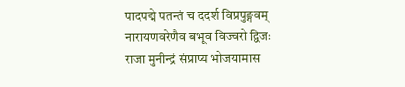पादपद्मे पतन्तं च ददर्श विप्रपुङ्गवम्
नारायणवरेणैव बभूव विज्वरो द्विजः
राजा मुनीन्द्रं संप्राप्य भोजयामास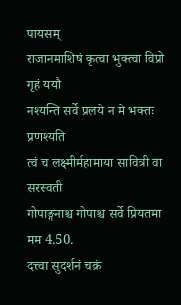पायसम्
राजानमाशिषं कृत्वा भुक्त्वा विप्रो गृहं ययौ
नश्यन्ति सर्वे प्रलये न मे भक्तः प्रणश्यति
त्वं च लक्ष्मीर्महामाया सावित्री वा सरस्वती
गोपाङ्गनाश्च गोपाश्च सर्वे प्रियतमा मम 4.50.
दत्त्वा सुदर्शनं चक्रं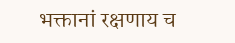भक्तानां रक्षणाय च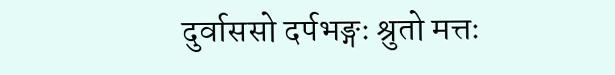दुर्वाससो दर्पभङ्गः श्रुतो मत्तः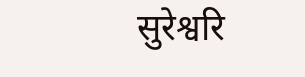सुरेश्वरि